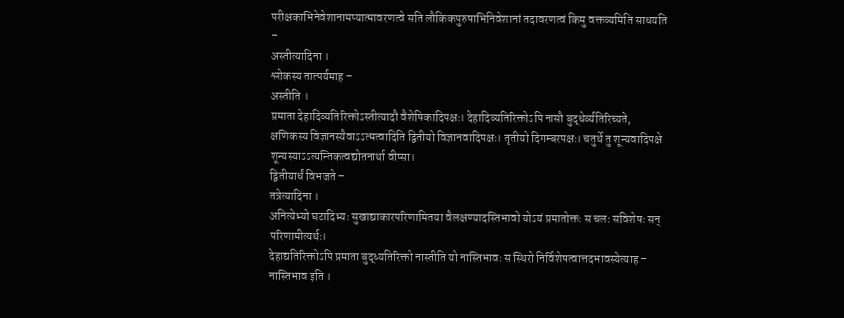परीक्षकाभिनेवेशानामप्यात्मावरणत्वे सति लौकिकपुरुषाभिनिवेशानां तदावरणत्वं किमु वक्तव्यमिति साधयति –
अस्तीत्यादिना ।
श्लोकस्य तात्पर्यमाह –
अस्तीति ।
प्रमाता देहादिव्यतिरिक्तोऽस्तीत्यादौ वैशेषिकादिपक्षः। देहादिव्यतिरिक्तोऽपि नासौ बुद्धेर्व्यतिरिच्यते, क्षणिकस्य विज्ञानस्यैवाऽऽत्मत्वादिति द्वितीयो विज्ञानवादिपक्षः। तृतीयो दिगम्बरपक्षः। चतुर्थे तु शून्यवादिपक्षे शून्यस्याऽऽत्यन्तिकत्वद्योतनार्था वीप्सा।
द्वितीयार्धं विभजते –
तत्रेत्यादिना ।
अनित्येभ्यो घटादिभ्यः सुखाद्याकारपरिणामितया वैलक्षण्यादस्तिभावो योऽयं प्रमातोक्तः स चलः सविशेषः सन् परिणामीत्यर्थः।
देहाद्यतिरिक्तोऽपि प्रमाता बुद्ध्यतिरिक्तो नास्तीति यो नास्तिभावः स स्थिरो निर्विशेषत्वात्तदभावस्येत्याह –
नास्तिभाव इति ।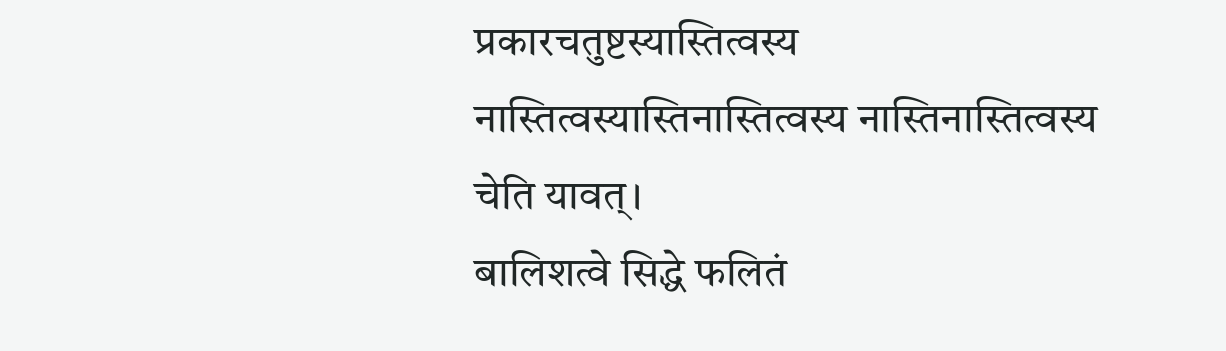प्रकारचतुष्टस्यास्तित्वस्य नास्तित्वस्यास्तिनास्तित्वस्य नास्तिनास्तित्वस्य चेति यावत्।
बालिशत्वे सिद्धे फलितं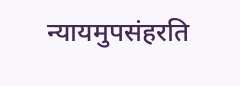न्यायमुपसंहरति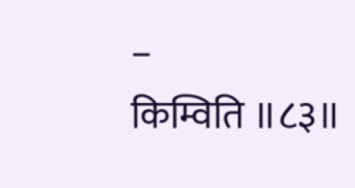–
किम्विति ॥८३॥